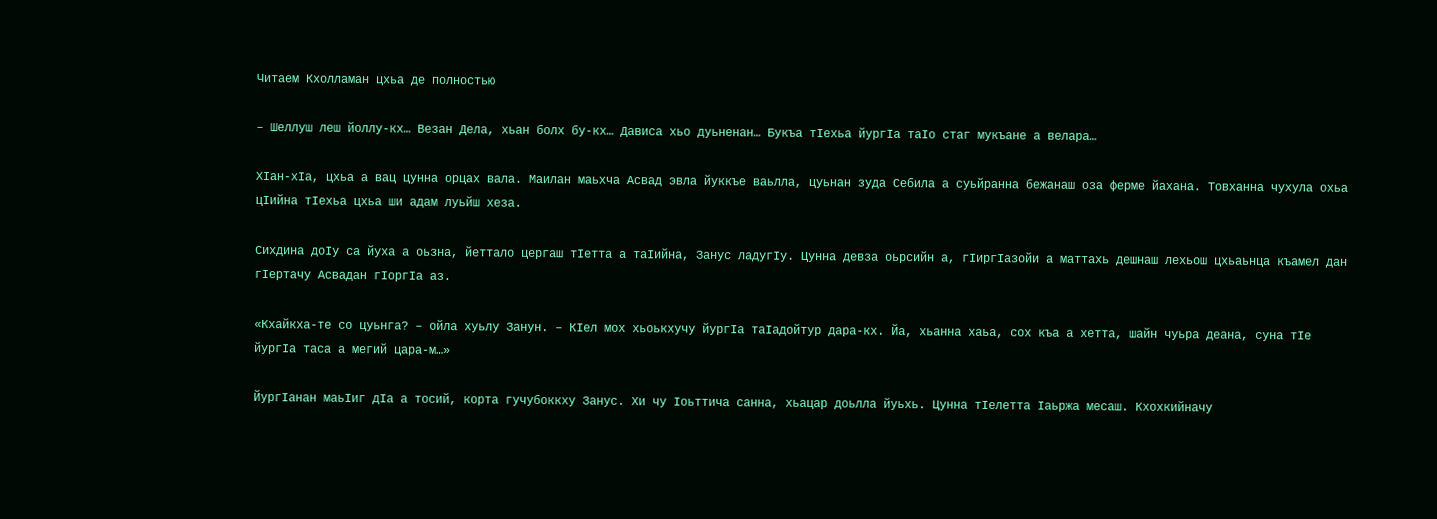Читаем Кхолламан цхьа де полностью

– Шеллуш леш йоллу-кх… Везан Дела, хьан болх бу-кх… Дависа хьо дуьненан… Букъа тІехьа йургІа таІо стаг мукъане а велара…

ХІан-хІа, цхьа а вац цунна орцах вала. Маилан маьхча Асвад эвла йуккъе ваьлла, цуьнан зуда Себила а суьйранна бежанаш оза ферме йахана. Товханна чухула охьа цІийна тІехьа цхьа ши адам луьйш хеза.

Сихдина доІу са йуха а оьзна, йеттало цергаш тІетта а таІийна, Занус ладугІу. Цунна девза оьрсийн а, гІиргІазойи а маттахь дешнаш лехьош цхьаьнца къамел дан гІертачу Асвадан гІоргІа aз.

«Кхайкха-те со цуьнга? – ойла хуьлу Занун. – КІел мох хьоькхучу йургІа таІадойтур дара-кх. Йа, хьанна хаьа, сох къа а хетта, шайн чуьра деана, суна тІе йургІа таса а мегий цара-м…»

ЙургІанан маьІиг дІа а тосий, корта гучубоккху Занус. Хи чу Іоьттича санна, хьацар доьлла йуьхь. Цунна тІелетта Іаьржа месаш. Кхохкийначу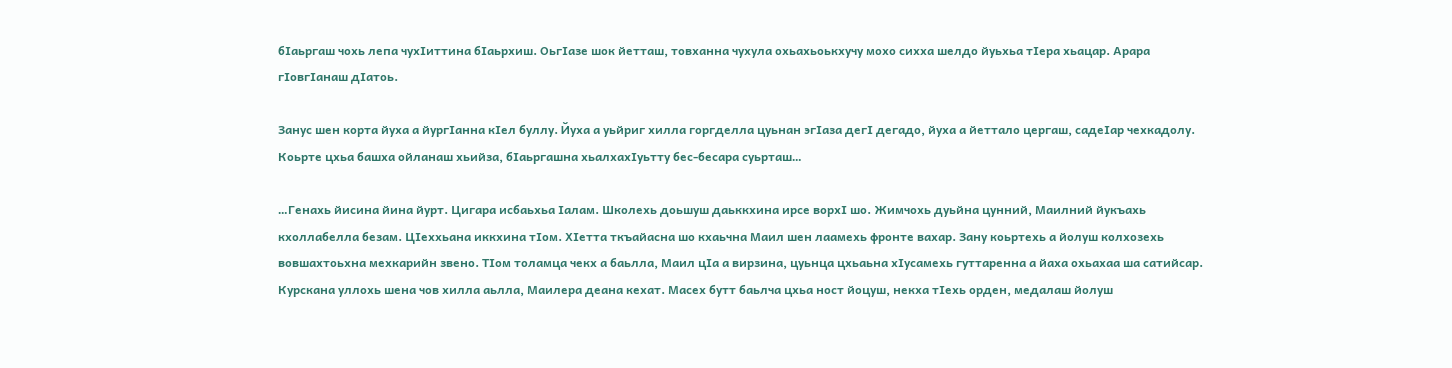бІаьргаш чохь лепа чухІиттина бІаьрхиш. ОьгІазе шок йетташ, товханна чухула охьахьоькхучу мохо сихха шелдо йуьхьа тІера хьацар. Арара гІовгІанаш дІатоь.

Занус шен корта йуха а йургІанна кІел буллу. Йуха а уьйриг хилла горгделла цуьнан эгІаза дегІ дегадо, йуха а йеттало цергаш, садеІар чехкадолу. Коьрте цхьа башха ойланаш хьийза, бІаьргашна хьалхахІуьтту бес-бесара суьрташ…

…Генахь йисина йина йурт. Цигара исбаьхьа Іалам. Школехь доьшуш даьккхина ирсе ворхІ шо. Жимчохь дуьйна цунний, Маилний йукъахь кхоллабелла безам. ЦІеххьана иккхина тІом. ХІетта ткъайасна шо кхаьчна Маил шен лаамехь фронте вахар. Зану коьртехь а йолуш колхозехь вовшахтоьхна мехкарийн звено. ТІом толамца чекх а баьлла, Маил цІа а вирзина, цуьнца цхьаьна хІусамехь гуттаренна а йаха охьахаа ша сатийсар. Курскана уллохь шена чов хилла аьлла, Маилера деана кехат. Масех бутт баьлча цхьа ност йоцуш, некха тІехь орден, медалаш йолуш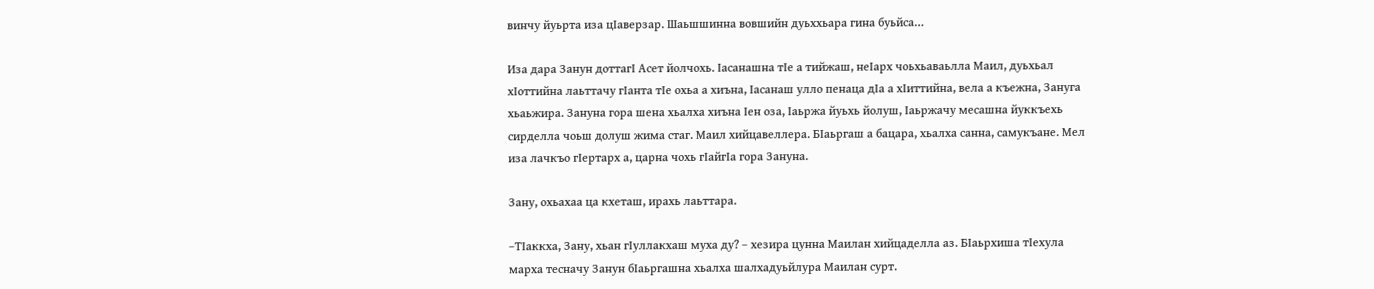винчу йуьрта иза цІаверзар. Шаьшшинна вовшийн дуьххьара гина буьйса…

Иза дара Занун доттагІ Асет йолчохь. Іасанашна тІе а тийжаш, неІарх чоьхьаваьлла Маил, дуьхьал хІоттийна лаьттачу гІанта тІе охьа а хиъна, Іасанаш улло пенаца дІа а хІиттийна, вела а къежна, Зануга хьаьжира. Зануна гора шена хьалха хиъна Іен оза, Іаьржа йуьхь йолуш, Іаьржачу месашна йуккъехь сирделла чоьш долуш жима стаг. Маил хийцавеллера. БІаьргаш а бацара, хьалха санна, самукъане. Мел иза лачкъо гІертарх а, царна чохь гІайгІа гора Зануна.

Зану, охьахаа ца кхеташ, ирахь лаьттара.

–ТІаккха, Зану, хьан гІуллакхаш муха ду? – хезира цунна Маилан хийцаделла аз. БІаьрхиша тІехула марха тесначу Занун бІаьргашна хьалха шалхадуьйлура Маилан сурт.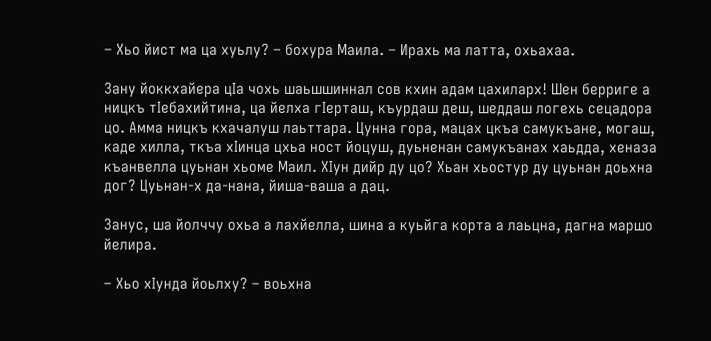– Хьо йист ма ца хуьлу? – бохура Маила. – Ирахь ма латта, охьахаа.

Зану йоккхайера цІа чохь шаьшшиннал сов кхин адам цахиларх! Шен берриге а ницкъ тІебахийтина, ца йелха гІерташ, къурдаш деш, шеддаш логехь сецадора цо. Амма ницкъ кхачалуш лаьттара. Цунна гора, мацах цкъа самукъане, могаш, каде хилла, ткъа хІинца цхьа ност йоцуш, дуьненан самукъанах хаьдда, хеназа къанвелла цуьнан хьоме Маил. ХІун дийр ду цо? Хьан хьостур ду цуьнан доьхна дог? Цуьнан-х да-нана, йиша-ваша а дац.

Занус, ша йолччу охьа а лахйелла, шина а куьйга корта а лаьцна, дагна маршо йелира.

– Хьо хІунда йоьлху? – воьхна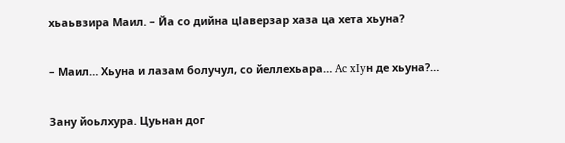хьаьвзира Маил. – Йа со дийна цІаверзар хаза ца хета хьуна?

– Маил… Хьуна и лазам болучул, со йеллехьара… Ac xIyн де хьуна?…

Зану йоьлхура. Цуьнан дог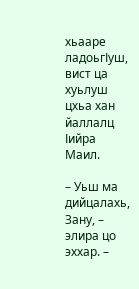хьааре ладоьгІуш, вист ца хуьлуш цхьа хан йаллалц Іийра Маил.

– Уьш ма дийцалахь, Зану, – элира цо эххар. –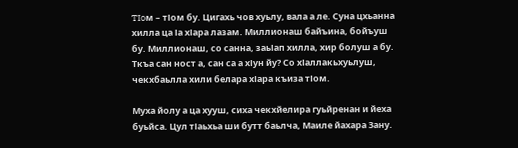TIoм – тІом бу. Цигахь чов хуьлу, вала а ле. Суна цхьанна хилла ца Іа хІара лазам. Миллионаш байъина, бойъуш бу. Миллионаш, со санна, заьІап хилла, хир болуш а бу. Ткъа сан ност а, сан са а хІун йу? Со хІаллакьхуьлуш, чекхбаьлла хили белара хІара къиза тІом.

Муха йолу а ца хууш, сиха чекхйелира гуьйренан и йеха буьйса. Цул тІаьхьа ши бутт баьлча, Маиле йахара Зану.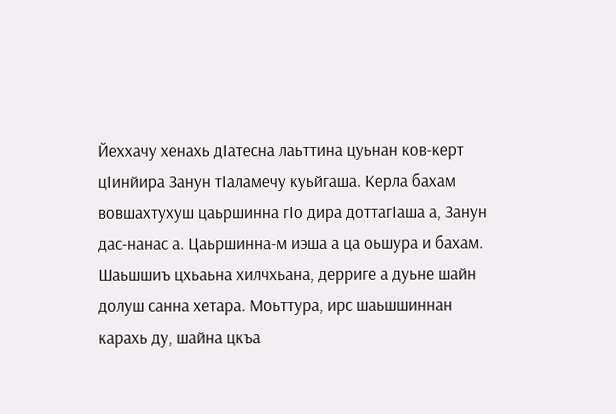Йеххачу хенахь дІатесна лаьттина цуьнан ков-керт цІинйира Занун тІаламечу куьйгаша. Керла бахам вовшахтухуш цаьршинна гІо дира доттагІаша а, Занун дас-нанас а. Цаьршинна-м иэша а ца оьшура и бахам. Шаьшшиъ цхьаьна хилчхьана, дерриге а дуьне шайн долуш санна хетара. Моьттура, ирс шаьшшиннан карахь ду, шайна цкъа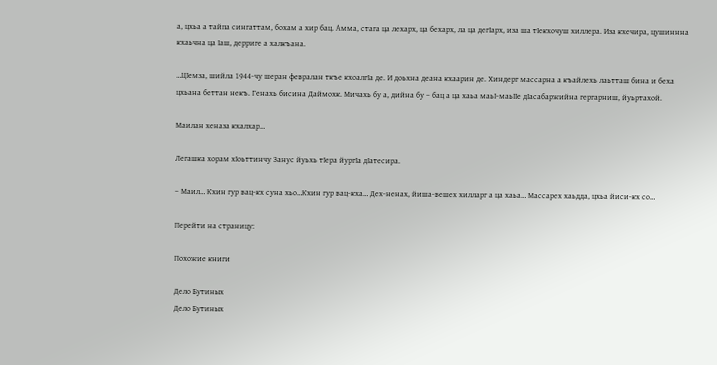а, цхьа а тайпа сингаттам, бохам а хир бац. Амма, стага ца лехарх, ца бехарх, ла ца дегІарх, иза ша тІекхочуш хиллера. Иза кхечира, цушиннна кхаьчна ца Іаш, дерриге а халкъана.

…ЦІемза, шийла 1944-чу шеран февралан ткъе кхоалгІа де. И доьхна деана кхаарин де. Хиндерг массарна а къайлехь лаьтташ бина и беха цхьана беттан некъ. Генахь бисина Даймохк. Мичахь бу а, дийна бу – бац а ца хаьа маьІ-маьІІе дІасабаржийна гергарниш, йуьртахой.

Маилан хеназа кхалхар…

Легашка хорам хІоьттинчу Занус йуьхь тІера йургІа дІатесира.

– Маил… Кхин гур вац-кх суна хьо…Кхин гур вац-кха… Дех-ненах, йиша-вешех хилларг а ца хаьа… Массарех хаьдда, цхьа йиси-кх cо…

Перейти на страницу:

Похожие книги

Дело Бутиных
Дело Бутиных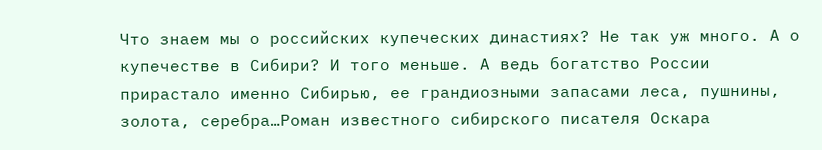Что знаем мы о российских купеческих династиях? Не так уж много. А о купечестве в Сибири? И того меньше. А ведь богатство России прирастало именно Сибирью, ее грандиозными запасами леса, пушнины, золота, серебра…Роман известного сибирского писателя Оскара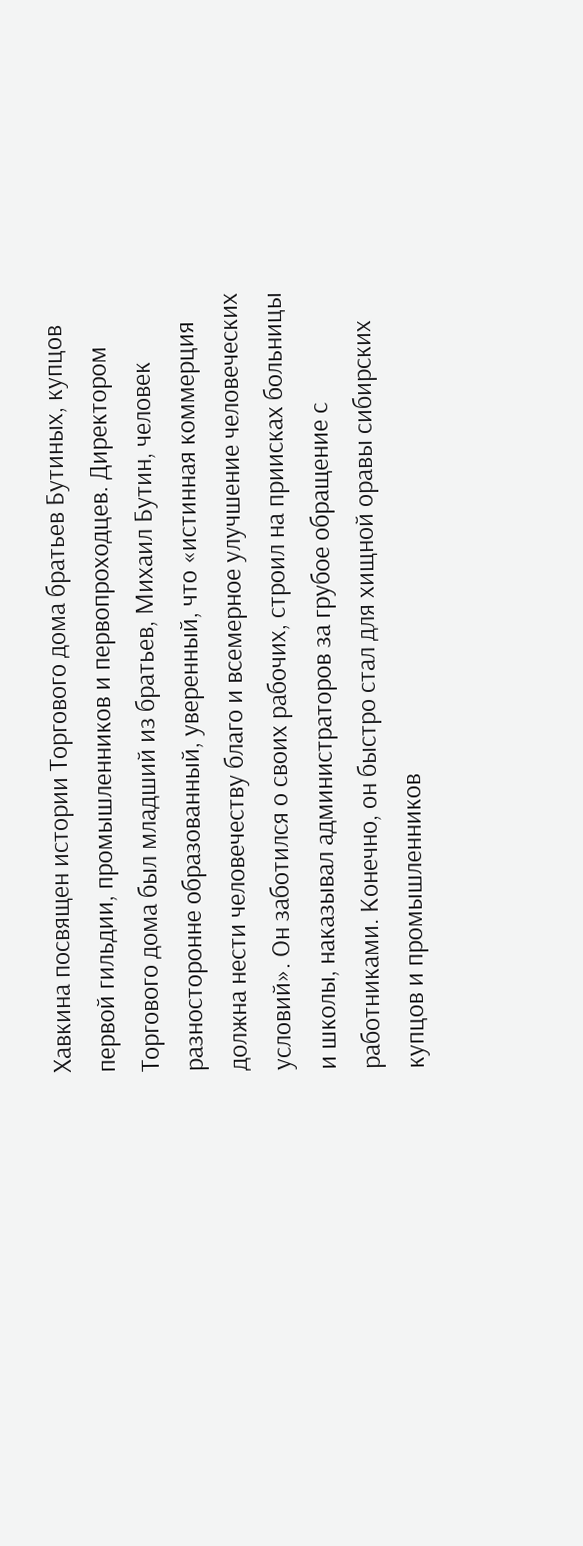Хавкина посвящен истории Торгового дома братьев Бутиных, купцов первой гильдии, промышленников и первопроходцев. Директором Торгового дома был младший из братьев, Михаил Бутин, человек разносторонне образованный, уверенный, что «истинная коммерция должна нести человечеству благо и всемерное улучшение человеческих условий». Он заботился о своих рабочих, строил на приисках больницы и школы, наказывал администраторов за грубое обращение с работниками. Конечно, он быстро стал для хищной оравы сибирских купцов и промышленников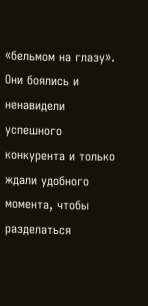«бельмом на глазу». Они боялись и ненавидели успешного конкурента и только ждали удобного момента, чтобы разделаться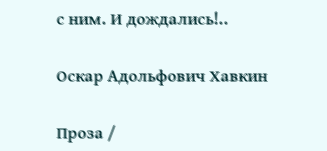с ним. И дождались!..

Оскар Адольфович Хавкин

Проза /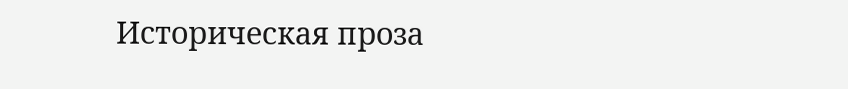Историческая проза